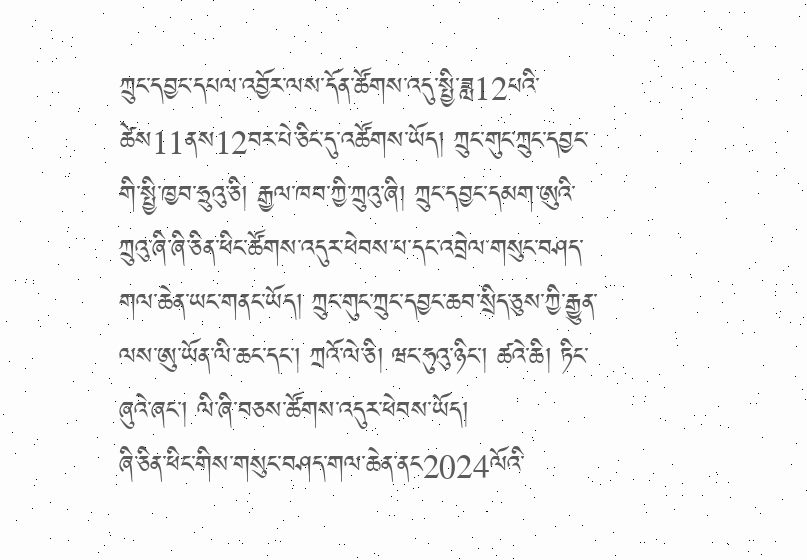ཀྲུང་དབྱང་དཔལ་འབྱོར་ལས་དོན་ཚོགས་འདུ་སྤྱི་ཟླ12པའི་ཚེས11ནས12བར་པེ་ཅིང་དུ་འཚོགས་ཡོད། ཀྲུང་གུང་ཀྲུང་དབྱང་གི་སྤྱི་ཁྱབ་ཧྲུའུ་ཅི། རྒྱལ་ཁབ་ཀྱི་ཀྲུའུ་ཞི། ཀྲུང་དབྱང་དམག་ཨུའི་ཀྲུའུ་ཞི་ཞི་ཅིན་ཕིང་ཚོགས་འདུར་ཕེབས་པ་དང་འབྲེལ་གསུང་བཤད་གལ་ཆེན་ཡང་གནང་ཡོད། ཀྲུང་གུང་ཀྲུང་དབྱང་ཆབ་སྲིད་ཅུས་ཀྱི་རྒྱུན་ལས་ཨུ་ཡོན་ལི་ཆང་དང་། ཀྲའོ་ལེ་ཅི། ཝང་ཧུའུ་ཉིང་། ཚའེ་ཆི། ཏིང་ཞུའེ་ཞང་། ལི་ཞི་བཅས་ཚོགས་འདུར་ཕེབས་ཡོད།
ཞི་ཅིན་ཕིང་གིས་གསུང་བཤད་གལ་ཆེན་ནང2024ལོའི་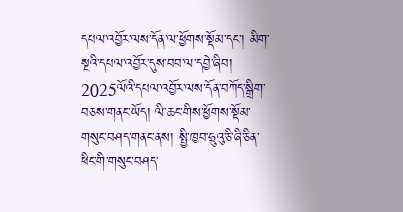དཔལ་འབྱོར་ལས་དོན་ལ་ཕྱོགས་སྡོམ་དང་། མིག་སྔའི་དཔལ་འབྱོར་དུས་བབ་ལ་དབྱེ་ཞིབ། 2025ལོའི་དཔལ་འབྱོར་ལས་དོན་བཀོད་སྒྲིག་བཅས་གནང་ཡོད། ལི་ཆང་གིས་ཕྱོགས་སྡོམ་གསུང་བཤད་གནང་ནས། སྤྱི་ཁྱབ་ཧྲུའུ་ཅི་ཞི་ཅིན་ཕིང་གི་གསུང་བཤད་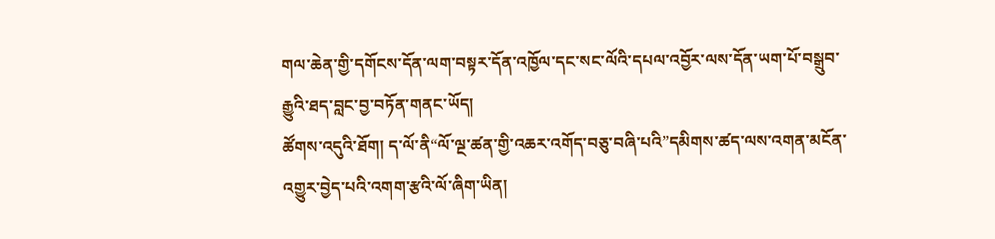གལ་ཆེན་གྱི་དགོངས་དོན་ལག་བསྟར་དོན་འཁྱོལ་དང་སང་ལོའི་དཔལ་འབྱོར་ལས་དོན་ཡག་པོ་བསྒྲུབ་རྒྱུའི་ཐད་བླང་བྱ་བཏོན་གནང་ཡོད།
ཚོགས་འདུའི་ཐོག། ད་ལོ་ནི“ལོ་ལྔ་ཚན་གྱི་འཆར་འགོད་བཅུ་བཞི་པའི”དམིགས་ཚད་ལས་འགན་མངོན་འགྱུར་བྱེད་པའི་འགག་རྩའི་ལོ་ཞིག་ཡིན།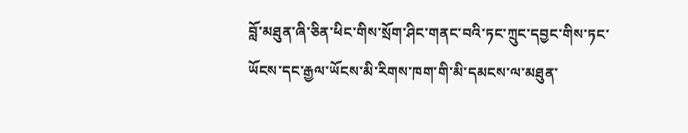བློ་མཐུན་ཞི་ཅིན་ཕིང་གིས་སྲོག་ཤིང་གནང་བའི་ཏང་ཀྲུང་དབྱང་གིས་ཏང་ཡོངས་དང་རྒྱལ་ཡོངས་མི་རིགས་ཁག་གི་མི་དམངས་ལ་མཐུན་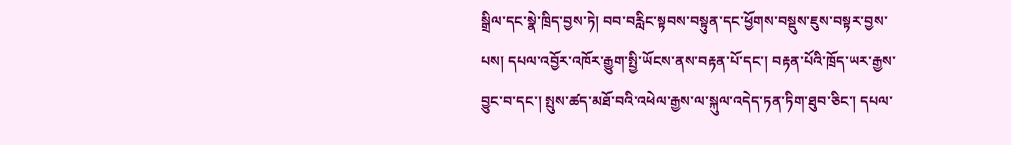སྒྲིལ་དང་སྣེ་ཁྲིད་བྱས་ཏེ། བབ་བརླིང་སྟབས་བསྟུན་དང་ཕྱོགས་བསྡུས་ཇུས་བསྟར་བྱས་པས། དཔལ་འབྱོར་འཁོར་རྒྱུག་སྤྱི་ཡོངས་ནས་བརྟན་པོ་དང་། བརྟན་པོའི་ཁྲོད་ཡར་རྒྱས་བྱུང་བ་དང་། སྤུས་ཚད་མཐོ་བའི་འཕེལ་རྒྱས་ལ་སྐུལ་འདེད་ཏན་ཏིག་ཐུབ་ཅིང་། དཔལ་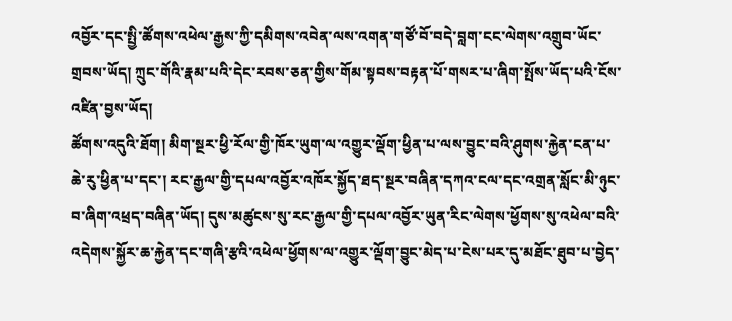འབྱོར་དང་སྤྱི་ཚོགས་འཕེལ་རྒྱས་ཀྱི་དམིགས་འབེན་ལས་འགན་གཙོ་བོ་བདེ་བླག་ངང་ལེགས་འགྲུབ་ཡོང་གྲབས་ཡོད། ཀྲུང་གོའི་རྣམ་པའི་དེང་རབས་ཅན་གྱིས་གོམ་སྟབས་བརྟན་པོ་གསར་པ་ཞིག་སྤོས་ཡོད་པའི་ངོས་འཛིན་བྱས་ཡོད།
ཚོགས་འདུའི་ཐོག། མིག་སྔར་ཕྱི་རོལ་གྱི་ཁོར་ཡུག་ལ་འགྱུར་ལྡོག་ཕྱིན་པ་ལས་བྱུང་བའི་ཤུགས་རྐྱེན་ངན་པ་ཆེ་རུ་ཕྱིན་པ་དང་། རང་རྒྱལ་གྱི་དཔལ་འབྱོར་འཁོར་སྐྱོད་ཐད་སྔར་བཞིན་དཀའ་ངལ་དང་འགྲན་སློང་མི་ཉུང་བ་ཞིག་འཕྲད་བཞིན་ཡོད། དུས་མཚུངས་སུ་རང་རྒྱལ་གྱི་དཔལ་འབྱོར་ཡུན་རིང་ལེགས་ཕྱོགས་སུ་འཕེལ་བའི་འདེགས་སྐྱོར་ཆ་རྐྱེན་དང་གཞི་རྩའི་འཕེལ་ཕྱོགས་ལ་འགྱུར་ལྡོག་བྱུང་མེད་པ་ངེས་པར་དུ་མཐོང་ཐུབ་པ་བྱེད་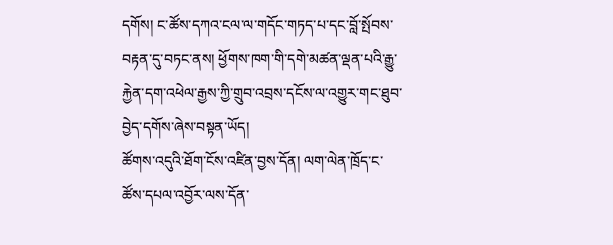དགོས། ང་ཚོས་དཀའ་ངལ་ལ་གདོང་གཏད་པ་དང་བློ་སྤོབས་བརྟན་དུ་བཏང་ནས། ཕྱོགས་ཁག་གི་དགེ་མཚན་ལྡན་པའི་རྒྱུ་རྐྱེན་དག་འཕེལ་རྒྱས་ཀྱི་གྲུབ་འབྲས་དངོས་ལ་འགྱུར་གང་ཐུབ་བྱེད་དགོས་ཞེས་བསྟན་ཡོད།
ཚོགས་འདུའི་ཐོག་ངོས་འཛིན་བྱས་དོན། ལག་ལེན་ཁྲོད་ང་ཚོས་དཔལ་འབྱོར་ལས་དོན་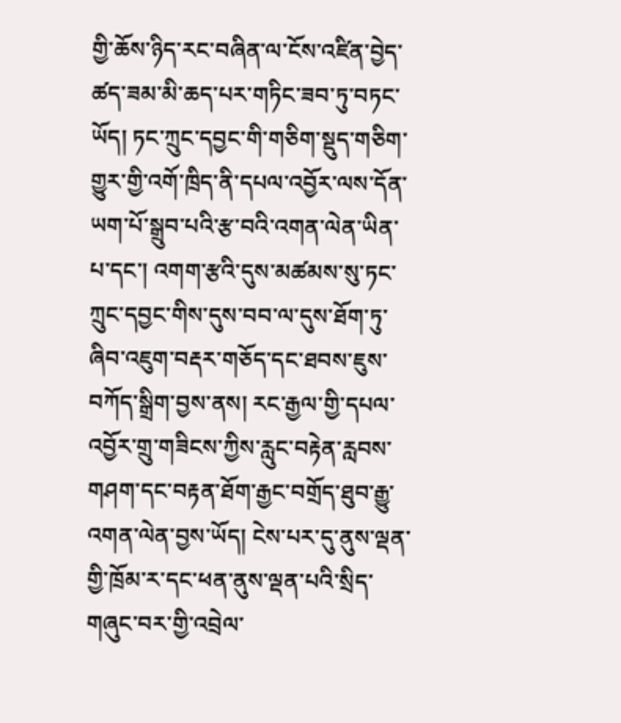གྱི་ཆོས་ཉིད་རང་བཞིན་ལ་ངོས་འཛིན་བྱེད་ཚད་ཟམ་མི་ཆད་པར་གཏིང་ཟབ་ཏུ་བཏང་ཡོད། ཏང་ཀྲུང་དབྱང་གི་གཅིག་སྡུད་གཅིག་གྱུར་གྱི་འགོ་ཁྲིད་ནི་དཔལ་འབྱོར་ལས་དོན་ཡག་པོ་སྒྲུབ་པའི་རྩ་བའི་འགན་ལེན་ཡིན་པ་དང་། འགག་རྩའི་དུས་མཚམས་སུ་ཏང་ཀྲུང་དབྱང་གིས་དུས་བབ་ལ་དུས་ཐོག་ཏུ་ཞིབ་འཇུག་བརྡར་གཅོད་དང་ཐབས་ཇུས་བཀོད་སྒྲིག་བྱས་ནས། རང་རྒྱལ་གྱི་དཔལ་འབྱོར་གྲུ་གཟིངས་ཀྱིས་རླུང་བརྟེན་རླབས་གཤག་དང་བརྟན་ཐོག་རྒྱང་བགྲོད་ཐུབ་རྒྱུ་འགན་ལེན་བྱས་ཡོད། ངེས་པར་དུ་ནུས་ལྡན་གྱི་ཁྲོམ་ར་དང་ཕན་ནུས་ལྡན་པའི་སྲིད་གཞུང་བར་གྱི་འབྲེལ་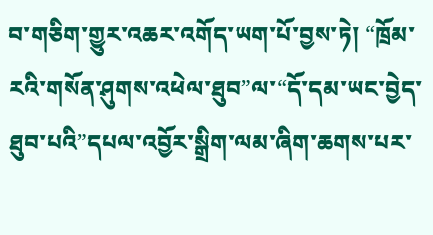བ་གཅིག་གྱུར་འཆར་འགོད་ཡག་པོ་བྱས་ཏེ། “ཁྲོམ་རའི་གསོན་ཤུགས་འཕེལ་ཐུབ”ལ་“དོ་དམ་ཡང་བྱེད་ཐུབ་པའི”དཔལ་འབྱོར་སྒྲིག་ལམ་ཞིག་ཆགས་པར་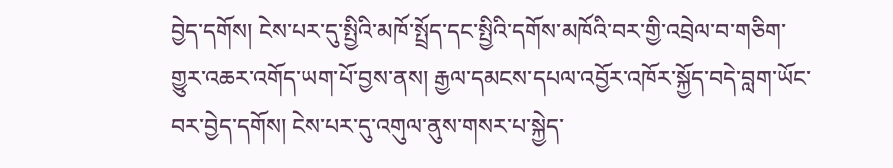བྱེད་དགོས། ངེས་པར་དུ་སྤྱིའི་མཁོ་སྤྲོད་དང་སྤྱིའི་དགོས་མཁོའི་བར་གྱི་འབྲེལ་བ་གཅིག་གྱུར་འཆར་འགོད་ཡག་པོ་བྱས་ནས། རྒྱལ་དམངས་དཔལ་འབྱོར་འཁོར་སྐྱོད་བདེ་བླག་ཡོང་བར་བྱེད་དགོས། ངེས་པར་དུ་འགུལ་ནུས་གསར་པ་སྐྱེད་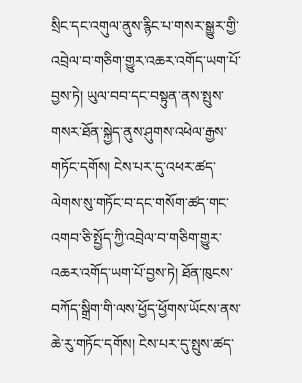སྲིང་དང་འགུལ་ནུས་རྙིང་པ་གསར་སྒྱུར་གྱི་འབྲེལ་བ་གཅིག་གྱུར་འཆར་འགོད་ཡག་པོ་བྱས་ཏེ། ཡུལ་བབ་དང་བསྟུན་ནས་སྤུས་གསར་ཐོན་སྐྱེད་ནུས་ཤུགས་འཕེལ་རྒྱས་གཏོང་དགོས། ངེས་པར་དུ་འཕར་ཚད་ལེགས་སུ་གཏོང་བ་དང་གསོག་ཚད་གང་འགབ་ཅི་སྤྱོད་ཀྱི་འབྲེལ་བ་གཅིག་གྱུར་འཆར་འགོད་ཡག་པོ་བྱས་ཏེ། ཐོན་ཁུངས་བཀོད་སྒྲིག་གི་ལས་ཕྱོད་ཕྱོགས་ཡོངས་ནས་ཆེ་རུ་གཏོང་དགོས། ངེས་པར་དུ་སྤུས་ཚད་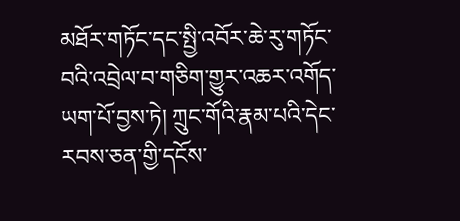མཐོར་གཏོང་དང་སྤྱི་འབོར་ཆེ་རུ་གཏོང་བའི་འབྲེལ་བ་གཅིག་གྱུར་འཆར་འགོད་ཡག་པོ་བྱས་ཏེ། ཀྲུང་གོའི་རྣམ་པའི་དེང་རབས་ཅན་གྱི་དངོས་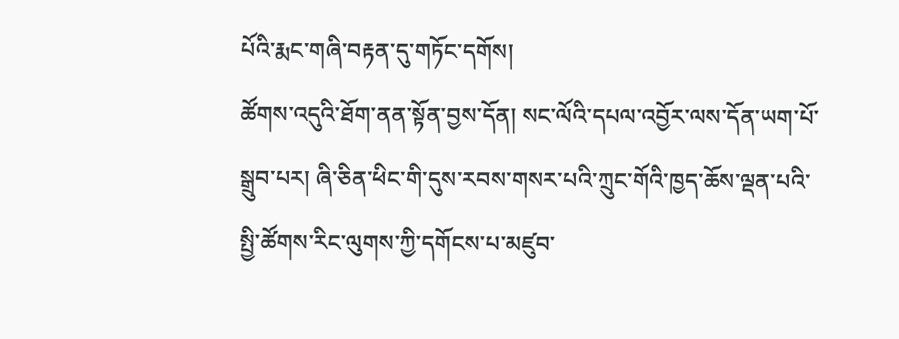པོའི་རྨང་གཞི་བརྟན་དུ་གཏོང་དགོས།
ཚོགས་འདུའི་ཐོག་ནན་སྟོན་བྱས་དོན། སང་ལོའི་དཔལ་འབྱོར་ལས་དོན་ཡག་པོ་སྒྲུབ་པར། ཞི་ཅིན་ཕིང་གི་དུས་རབས་གསར་པའི་ཀྲུང་གོའི་ཁྱད་ཆོས་ལྡན་པའི་སྤྱི་ཚོགས་རིང་ལུགས་ཀྱི་དགོངས་པ་མཛུབ་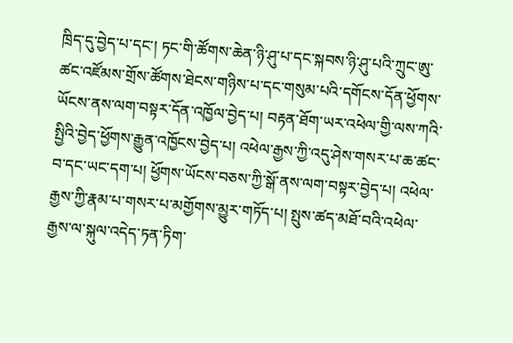ཁྲིད་དུ་བྱེད་པ་དང་། ཏང་གི་ཚོགས་ཆེན་ཉི་ཤུ་པ་དང་སྐབས་ཉི་ཤུ་པའི་ཀྲུང་ཨུ་ཚང་འཛོམས་གྲོས་ཚོགས་ཐེངས་གཉིས་པ་དང་གསུམ་པའི་དགོངས་དོན་ཕྱོགས་ཡོངས་ནས་ལག་བསྟར་དོན་འཁྱོལ་བྱེད་པ། བརྟན་ཐོག་ཡར་འཕེལ་གྱི་ལས་ཀའི་སྤྱིའི་བྱེད་ཕྱོགས་རྒྱུན་འཁྱོངས་བྱེད་པ། འཕེལ་རྒྱས་ཀྱི་འདུ་ཤེས་གསར་པ་ཆ་ཚང་བ་དང་ཡང་དག་པ། ཕྱོགས་ཡོངས་བཅས་ཀྱི་སྒོ་ནས་ལག་བསྟར་བྱེད་པ། འཕེལ་རྒྱས་ཀྱི་རྣམ་པ་གསར་པ་མགྱོགས་མྱུར་གཏོད་པ། སྤུས་ཚད་མཐོ་བའི་འཕེལ་རྒྱས་ལ་སྐུལ་འདེད་ཏན་ཏིག་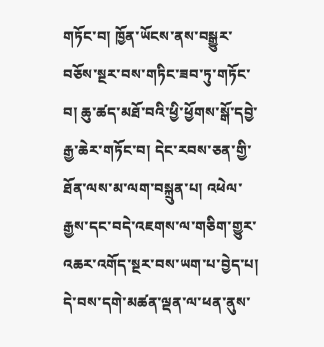གཏོང་བ། ཁྱོན་ཡོངས་ནས་བསྒྱུར་བཅོས་སྔར་བས་གཏིང་ཟབ་ཏུ་གཏོང་བ། ཆུ་ཚད་མཐོ་བའི་ཕྱི་ཕྱོགས་སྒོ་དབྱེ་རྒྱ་ཆེར་གཏོང་བ། དེང་རབས་ཅན་གྱི་ཐོན་ལས་མ་ལག་བསྐྲུན་པ། འཕེལ་རྒྱས་དང་བདེ་འཇགས་ལ་གཅིག་གྱུར་འཆར་འགོད་སྔར་བས་ཡག་པ་བྱེད་པ། དེ་བས་དགེ་མཚན་ལྡན་ལ་ཕན་ནུས་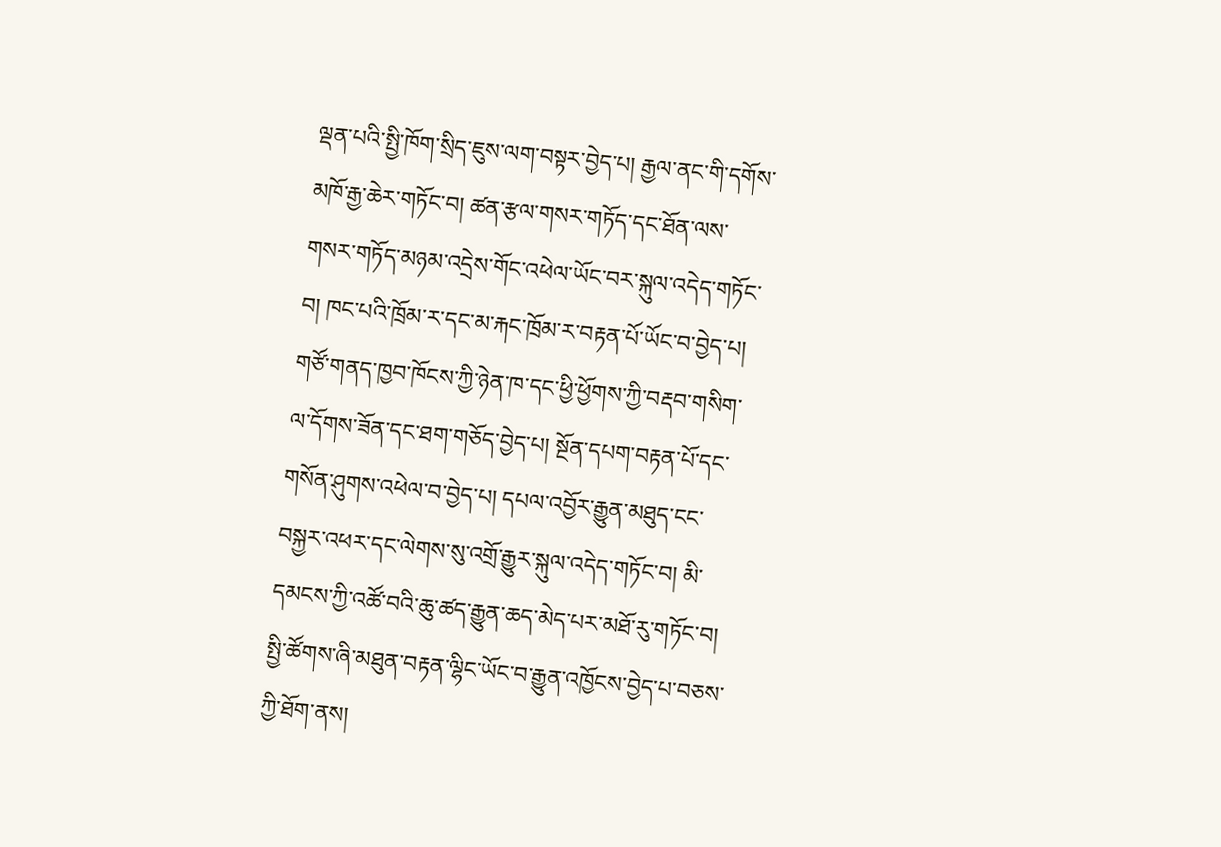ལྡན་པའི་སྤྱི་ཁོག་སྲིད་ཇུས་ལག་བསྟར་བྱེད་པ། རྒྱལ་ནང་གི་དགོས་མཁོ་རྒྱ་ཆེར་གཏོང་བ། ཚན་རྩལ་གསར་གཏོད་དང་ཐོན་ལས་གསར་གཏོད་མཉམ་འདྲེས་གོང་འཕེལ་ཡོང་བར་སྐུལ་འདེད་གཏོང་བ། ཁང་པའི་ཁྲོམ་ར་དང་མ་རྐང་ཁྲོམ་ར་བརྟན་པོ་ཡོང་བ་བྱེད་པ། གཙོ་གནད་ཁྱབ་ཁོངས་ཀྱི་ཉེན་ཁ་དང་ཕྱི་ཕྱོགས་ཀྱི་བརྡབ་གསིག་ལ་དོགས་ཟོན་དང་ཐག་གཅོད་བྱེད་པ། སྔོན་དཔག་བརྟན་པོ་དང་གསོན་ཤུགས་འཕེལ་བ་བྱེད་པ། དཔལ་འབྱོར་རྒྱུན་མཐུད་ངང་བསྐྱར་འཕར་དང་ལེགས་སུ་འགྲོ་རྒྱུར་སྐུལ་འདེད་གཏོང་བ། མི་དམངས་ཀྱི་འཚོ་བའི་ཆུ་ཚད་རྒྱུན་ཆད་མེད་པར་མཐོ་རུ་གཏོང་བ། སྤྱི་ཚོགས་ཞི་མཐུན་བརྟན་ལྷིང་ཡོང་བ་རྒྱུན་འཁྱོངས་བྱེད་པ་བཅས་ཀྱི་ཐོག་ནས།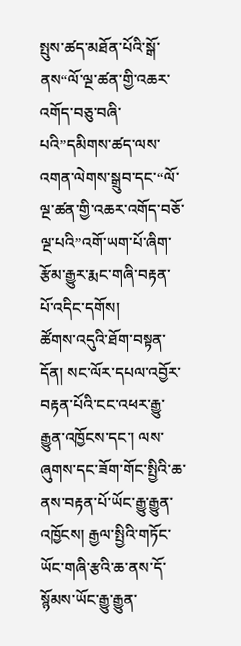སྤུས་ཚད་མཐོན་པོའི་སྒོ་ནས“ལོ་ལྔ་ཚན་གྱི་འཆར་འགོད་བཅུ་བཞི་པའི”དམིགས་ཚད་ལས་འགན་ལེགས་སྒྲུབ་དང་“ལོ་ལྔ་ཚན་གྱི་འཆར་འགོད་བཅོ་ལྔ་པའི”འགོ་ཡག་པོ་ཞིག་རྩོམ་རྒྱུར་རྨང་གཞི་བརྟན་པོ་འདིང་དགོས།
ཚོགས་འདུའི་ཐོག་བསྟན་དོན། སང་ལོར་དཔལ་འབྱོར་བརྟན་པོའི་ངང་འཕར་རྒྱུ་རྒྱུན་འཁྱོངས་དང་། ལས་ཞུགས་དང་ཟོག་གོང་སྤྱིའི་ཆ་ནས་བརྟན་པོ་ཡོང་རྒྱུ་རྒྱུན་འཁྱོངས། རྒྱལ་སྤྱིའི་གཏོང་ཡོང་གཞི་རྩའི་ཆ་ནས་དོ་སྙོམས་ཡོང་རྒྱུ་རྒྱུན་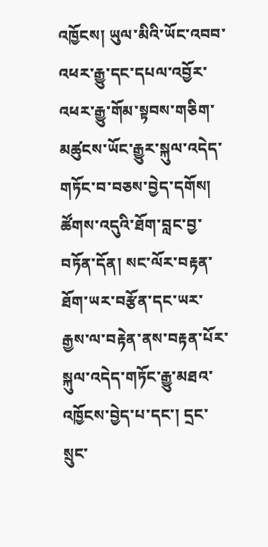འཁྱོངས། ཡུལ་མིའི་ཡོང་འབབ་འཕར་རྒྱུ་དང་དཔལ་འབྱོར་འཕར་རྒྱུ་གོམ་སྟབས་གཅིག་མཚུངས་ཡོང་རྒྱུར་སྐུལ་འདེད་གཏོང་བ་བཅས་བྱེད་དགོས།
ཚོགས་འདུའི་ཐོག་བླང་བྱ་བཏོན་དོན། སང་ལོར་བརྟན་ཐོག་ཡར་བརྩོན་དང་ཡར་རྒྱས་ལ་བརྟེན་ནས་བརྟན་པོར་སྐུལ་འདེད་གཏོང་རྒྱུ་མཐའ་འཁྱོངས་བྱེད་པ་དང་། དྲང་སྲུང་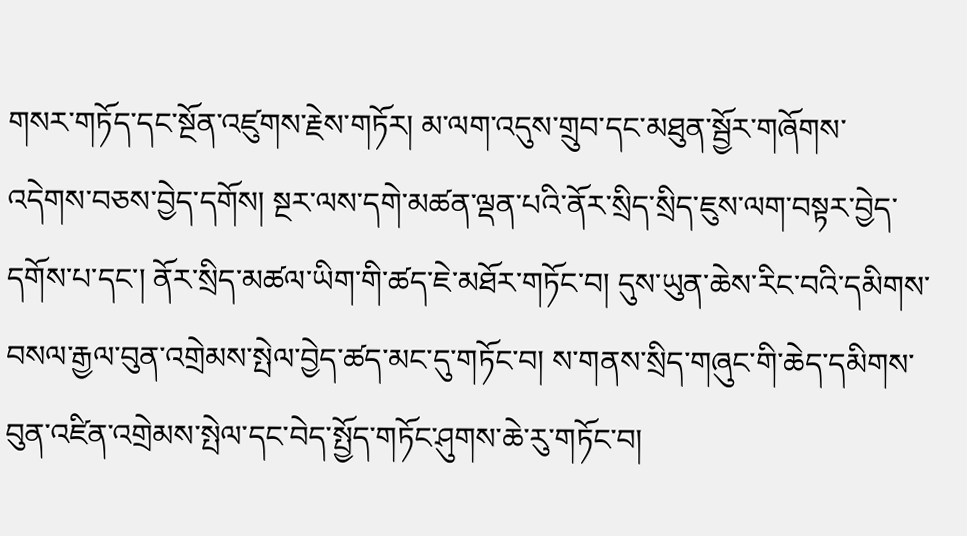གསར་གཏོད་དང་སྔོན་འཛུགས་རྗེས་གཏོར། མ་ལག་འདུས་གྲུབ་དང་མཐུན་སྦྱོར་གཞོགས་འདེགས་བཅས་བྱེད་དགོས། སྔར་ལས་དགེ་མཚན་ལྡན་པའི་ནོར་སྲིད་སྲིད་ཇུས་ལག་བསྟར་བྱེད་དགོས་པ་དང་། ནོར་སྲིད་མཚལ་ཡིག་གི་ཚད་ཇེ་མཐོར་གཏོང་བ། དུས་ཡུན་ཆེས་རིང་བའི་དམིགས་བསལ་རྒྱལ་བུན་འགྲེམས་སྤེལ་བྱེད་ཚད་མང་དུ་གཏོང་བ། ས་གནས་སྲིད་གཞུང་གི་ཆེད་དམིགས་བུན་འཛིན་འགྲེམས་སྤེལ་དང་བེད་སྤྱོད་གཏོང་ཤུགས་ཆེ་རུ་གཏོང་བ།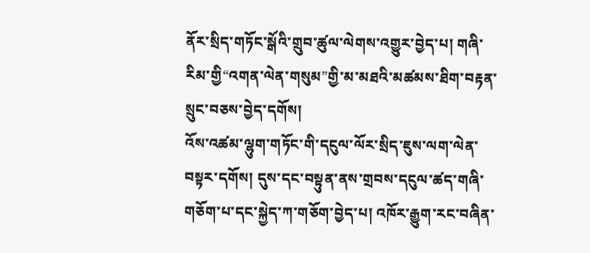ནོར་སྲིད་གཏོང་སྒོའི་གྲུབ་ཚུལ་ལེགས་འགྱུར་བྱེད་པ། གཞི་རིམ་གྱི“འགན་ལེན་གསུམ”གྱི་མ་མཐའི་མཚམས་ཐིག་བརྟན་སྲུང་བཅས་བྱེད་དགོས།
འོས་འཚམ་ལྷུག་གཏོང་གི་དངུལ་ལོར་སྲིད་ཇུས་ལག་ལེན་བསྟར་དགོས། དུས་དང་བསྟུན་ནས་གྲབས་དངུལ་ཚད་གཞི་གཅོག་པ་དང་སྐྱེད་ཀ་གཅོག་བྱེད་པ། འཁོར་རྒྱུག་རང་བཞིན་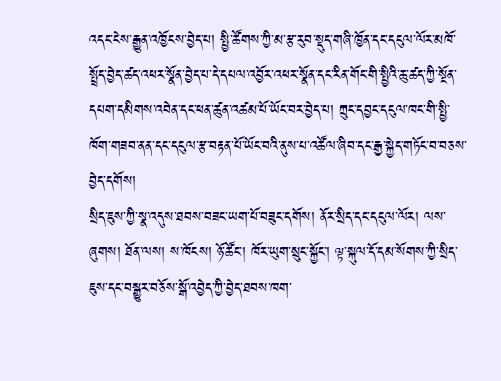འདང་ངེས་རྒྱུན་འཁྱོངས་བྱེད་པ། སྤྱི་ཚོགས་ཀྱི་མ་རྩ་རུབ་སྡུད་གཞི་ཁྱོན་དང་དངུལ་ལོར་མཁོ་སྤྲོད་བྱེད་ཚད་འཕར་སྣོན་བྱེད་པ་དེ་དཔལ་འབྱོར་འཕར་སྣོན་དང་རིན་གོང་གི་སྤྱིའི་ཆུ་ཚད་ཀྱི་སྔོན་དཔག་དམིགས་འབེན་དང་ཕན་ཚུན་འཚམ་པོ་ཡོང་བར་བྱེད་པ། ཀྲུང་དབྱང་དངུལ་ཁང་གི་སྤྱི་ཁོག་གཟབ་ནན་དང་དངུལ་རྩ་བརྟན་པོ་ཡོང་བའི་ནུས་པ་འཚོལ་ཞིབ་དང་རྒྱ་སྐྱེད་གཏོང་བ་བཅས་བྱེད་དགོས།
སྲིད་ཇུས་ཀྱི་སྣ་འདུས་ཐབས་བཟང་ཡག་པོ་བཟུང་དགོས། ནོར་སྲིད་དང་དངུལ་ལོར། ལས་ཞུགས། ཐོན་ལས། ས་ཁོངས། ཉོ་ཚོང་། ཁོར་ཡུག་སྲུང་སྐྱོང་། ལྟ་སྐུལ་དོ་དམ་སོགས་ཀྱི་སྲིད་ཇུས་དང་བསྒྱུར་བཅོས་སྒོ་འབྱེད་ཀྱི་བྱེད་ཐབས་ཁག་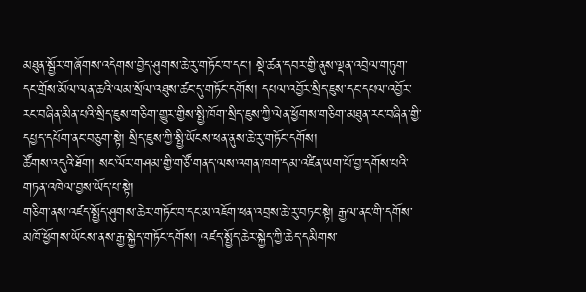མཐུན་སྦྱོར་གཞོགས་འདེགས་བྱེད་ཤུགས་ཆེ་རུ་གཏོང་བ་དང་། སྡེ་ཚན་དབར་གྱི་ནུས་ལྡན་འབྲེལ་གཏུག་དང་གྲོས་མོལ་ལན་ཆའི་ལམ་སྲོལ་འཐུས་ཚང་དུ་གཏོང་དགོས། དཔལ་འབྱོར་སྲིད་ཇུས་དང་དཔལ་འབྱོར་རང་བཞིན་མིན་པའི་སྲིད་ཇུས་གཅིག་གྱུར་གྱིས་སྤྱི་ཁོག་སྲིད་ཇུས་ཀྱི་ལེན་ཕྱོགས་གཅིག་མཐུན་རང་བཞིན་གྱི་དཔྱད་དཔོག་ནང་བཅུག་སྟེ། སྲིད་ཇུས་ཀྱི་སྤྱི་ཡོངས་ཕན་ནུས་ཆེ་རུ་གཏོང་དགོས།
ཚོགས་འདུའི་ཐོག། སང་ལོར་གཤམ་གྱི་གཙོ་གནད་ལས་འགན་ཁག་དམ་འཛིན་ཡག་པོ་བྱ་དགོས་པའི་གཏན་འཁེལ་བྱས་ཡོད་པ་སྟེ།
གཅིག་ནས་འཛད་སྤྱོད་ཤུགས་ཆེར་གཏོང་བ་དང་མ་འཇོག་ཕན་འབྲས་ཆེ་རུ་བཏང་སྟེ། རྒྱལ་ནང་གི་དགོས་མཁོ་ཕྱོགས་ཡོངས་ནས་རྒྱ་སྐྱེད་གཏོང་དགོས། འཛད་སྤྱོད་ཆེར་སྐྱེད་ཀྱི་ཆེད་དམིགས་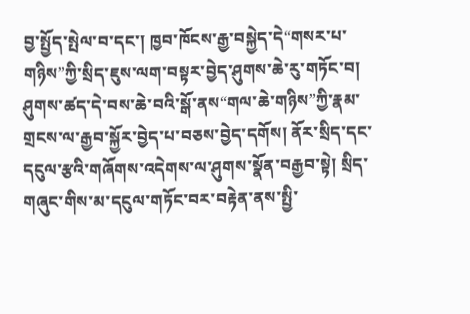བྱ་སྤྱོད་སྤེལ་བ་དང་། ཁྱབ་ཁོངས་རྒྱ་བསྐྱེད་དེ“གསར་པ་གཉིས”ཀྱི་སྲིད་ཇུས་ལག་བསྟར་བྱེད་ཤུགས་ཆེ་རུ་གཏོང་བ། ཤུགས་ཚད་དེ་བས་ཆེ་བའི་སྒོ་ནས“གལ་ཆེ་གཉིས”ཀྱི་རྣམ་གྲངས་ལ་རྒྱབ་སྐྱོར་བྱེད་པ་བཅས་བྱེད་དགོས། ནོར་སྲིད་དང་དངུལ་རྩའི་གཞོགས་འདེགས་ལ་ཤུགས་སྣོན་བརྒྱབ་སྟེ། སྲིད་གཞུང་གིས་མ་དངུལ་གཏོང་བར་བརྟེན་ནས་སྤྱི་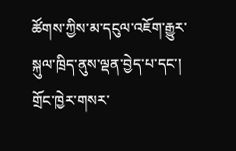ཚོགས་ཀྱིས་མ་དངུལ་འཇོག་རྒྱུར་སྐུལ་ཁྲིད་ནུས་ལྡན་བྱེད་པ་དང་། གྲོང་ཁྱེར་གསར་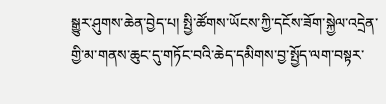སྒྱུར་ཤུགས་ཆེན་བྱེད་པ། སྤྱི་ཚོགས་ཡོངས་ཀྱི་དངོས་ཟོག་སྐྱེལ་འདྲེན་གྱི་མ་གནས་ཆུང་དུ་གཏོང་བའི་ཆེད་དམིགས་བྱ་སྤྱོད་ལག་བསྟར་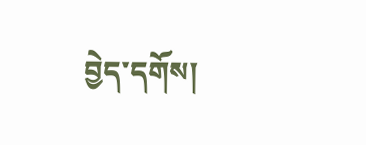བྱེད་དགོས།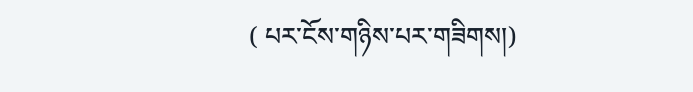( པར་ངོས་གཉིས་པར་གཟིགས།)